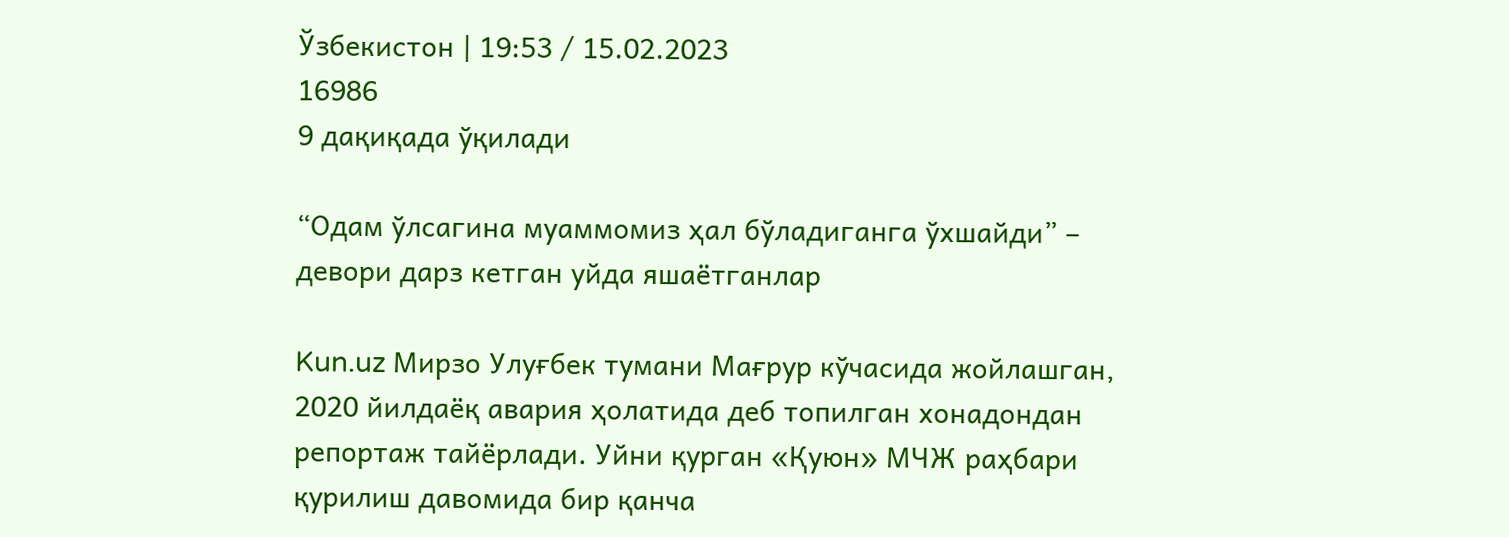Ўзбекистон | 19:53 / 15.02.2023
16986
9 дақиқада ўқилади

“Одам ўлсагина муаммомиз ҳал бўладиганга ўхшайди” – девори дарз кетган уйда яшаётганлар

Kun.uz Мирзо Улуғбек тумани Мағрур кўчасида жойлашган, 2020 йилдаёқ авария ҳолатида деб топилган хонадондан репортаж тайёрлади. Уйни қурган «Қуюн» МЧЖ раҳбари қурилиш давомида бир қанча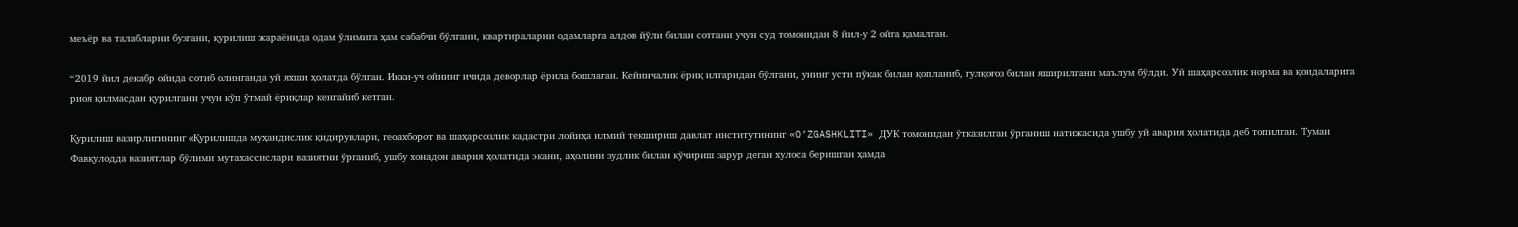меъёр ва талабларни бузгани, қурилиш жараёнида одам ўлимига ҳам сабабчи бўлгани, квартираларни одамларга алдов йўли билан сотгани учун суд томонидан 8 йил-у 2 ойга қамалган.

“2019 йил декабр ойида сотиб олинганда уй яхши ҳолатда бўлган. Икки-уч ойнинг ичида деворлар ёрила бошлаган. Кейинчалик ёриқ илгаридан бўлгани, унинг усти пўкак билан қопланиб, гулқоғоз билан яширилгани маълум бўлди. Уй шаҳарсозлик норма ва қоидаларига риоя қилмасдан қурилгани учун кўп ўтмай ёриқлар кенгайиб кетган.

Қурилиш вазирлигининг «Қурилишда муҳандислик қидирувлари, геоахборот ва шаҳарсозлик кадастри лойиҳа илмий текшириш давлат институтининг «O’ZGASHKLITI» ДУК томонидан ўтказилган ўрганиш натижасида ушбу уй авария ҳолатида деб топилган. Туман Фавқулодда вазиятлар бўлими мутахассислари вазиятни ўрганиб, ушбу хонадон авария ҳолатида экани, аҳолини зудлик билан кўчириш зарур деган хулоса беришган ҳамда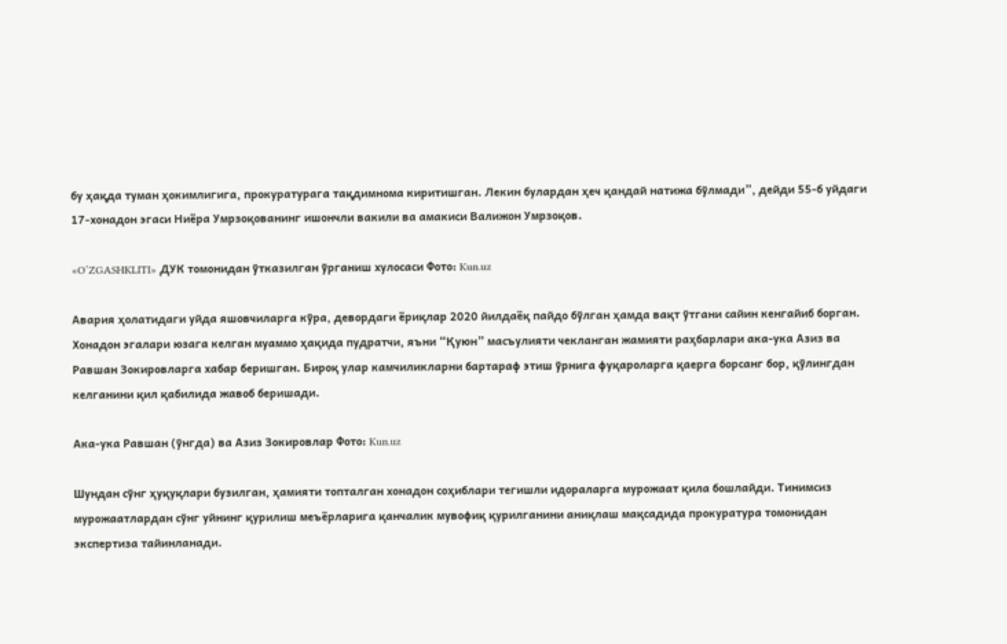бу ҳақда туман ҳокимлигига, прокуратурага тақдимнома киритишган. Лекин булардан ҳеч қандай натижа бўлмади”, дейди 55-б уйдаги 17-хонадон эгаси Ниёра Умрзоқованинг ишончли вакили ва амакиси Валижон Умрзоқов.

«O’ZGASHKLITI» ДУК томонидан ўтказилган ўрганиш хулосаси Фото: Kun.uz

Авария ҳолатидаги уйда яшовчиларга кўра, девордаги ёриқлар 2020 йилдаёқ пайдо бўлган ҳамда вақт ўтгани сайин кенгайиб борган. Хонадон эгалари юзага келган муаммо ҳақида пудратчи, яъни “Қуюн” масъулияти чекланган жамияти раҳбарлари ака-ука Азиз ва Равшан Зокировларга хабар беришган. Бироқ улар камчиликларни бартараф этиш ўрнига фуқароларга қаерга борсанг бор, қўлингдан келганини қил қабилида жавоб беришади.

Ака-ука Равшан (ўнгда) ва Азиз Зокировлар Фото: Kun.uz

Шундан сўнг ҳуқуқлари бузилган, ҳамияти топталган хонадон соҳиблари тегишли идораларга мурожаат қила бошлайди. Тинимсиз мурожаатлардан сўнг уйнинг қурилиш меъёрларига қанчалик мувофиқ қурилганини аниқлаш мақсадида прокуратура томонидан экспертиза тайинланади.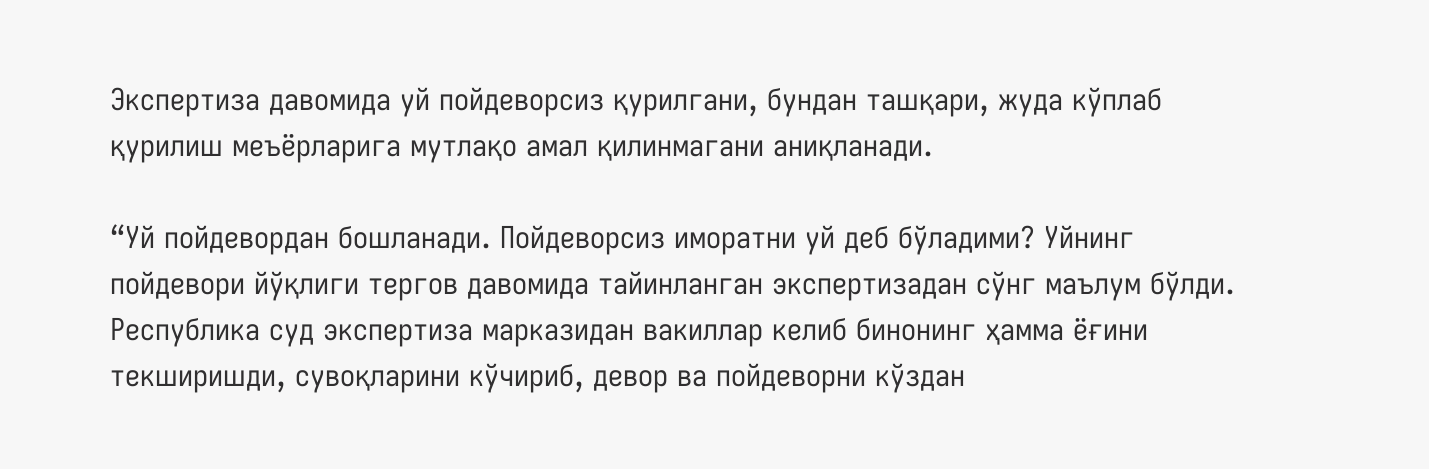Экспертиза давомида уй пойдеворсиз қурилгани, бундан ташқари, жуда кўплаб қурилиш меъёрларига мутлақо амал қилинмагани аниқланади.

“Уй пойдевордан бошланади. Пойдеворсиз иморатни уй деб бўладими? Уйнинг пойдевори йўқлиги тергов давомида тайинланган экспертизадан сўнг маълум бўлди. Республика суд экспертиза марказидан вакиллар келиб бинонинг ҳамма ёғини текширишди, сувоқларини кўчириб, девор ва пойдеворни кўздан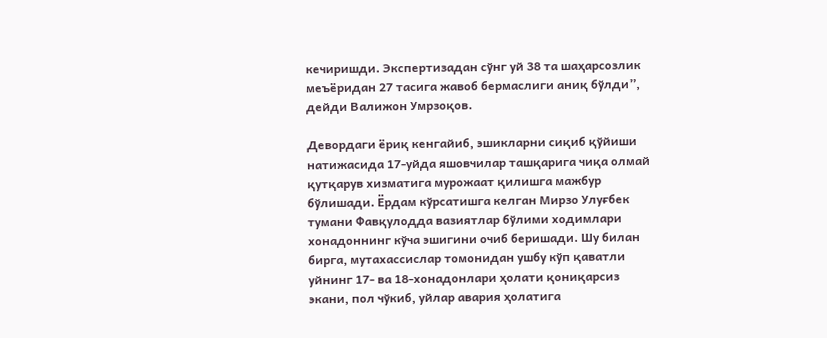кечиришди. Экспертизадан сўнг уй 38 та шаҳарсозлик меъёридан 27 тасига жавоб бермаслиги аниқ бўлди”, дейди Валижон Умрзоқов.

Девордаги ёриқ кенгайиб, эшикларни сиқиб қўйиши натижасида 17-уйда яшовчилар ташқарига чиқа олмай қутқарув хизматига мурожаат қилишга мажбур бўлишади. Ёрдам кўрсатишга келган Мирзо Улуғбек тумани Фавқулодда вазиятлар бўлими ходимлари хонадоннинг кўча эшигини очиб беришади. Шу билан бирга, мутахассислар томонидан ушбу кўп қаватли уйнинг 17- ва 18-хонадонлари ҳолати қониқарсиз экани, пол чўкиб, уйлар авария ҳолатига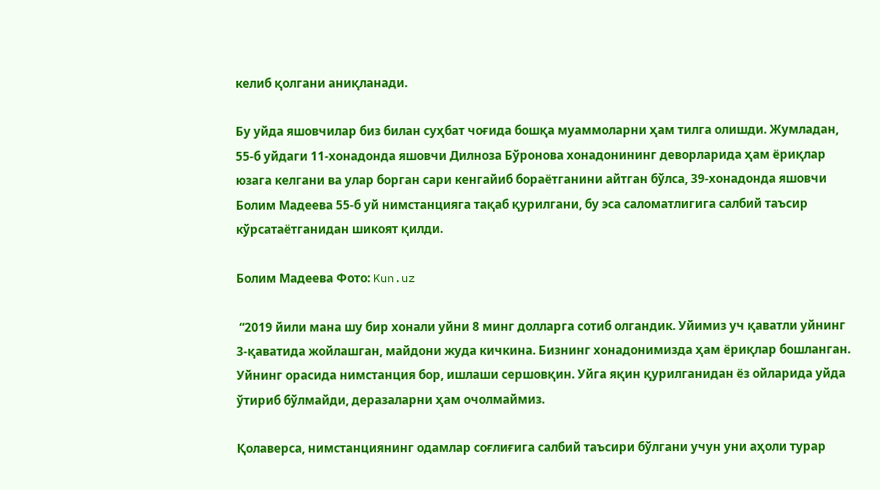келиб қолгани аниқланади.

Бу уйда яшовчилар биз билан суҳбат чоғида бошқа муаммоларни ҳам тилга олишди. Жумладан, 55-б уйдаги 11-хонадонда яшовчи Дилноза Бўронова хонадонининг деворларида ҳам ёриқлар юзага келгани ва улар борган сари кенгайиб бораётганини айтган бўлса, 39-хонадонда яшовчи Болим Мадеева 55-б уй нимстанцияга тақаб қурилгани, бу эса саломатлигига салбий таъсир кўрсатаётганидан шикоят қилди.

Болим Мадеева Фото: Kun.uz

 “2019 йили мана шу бир хонали уйни 8 минг долларга сотиб олгандик. Уйимиз уч қаватли уйнинг 3-қаватида жойлашган, майдони жуда кичкина. Бизнинг хонадонимизда ҳам ёриқлар бошланган. Уйнинг орасида нимстанция бор, ишлаши сершовқин. Уйга яқин қурилганидан ёз ойларида уйда ўтириб бўлмайди, деразаларни ҳам очолмаймиз.

Қолаверса, нимстанциянинг одамлар соғлиғига салбий таъсири бўлгани учун уни аҳоли турар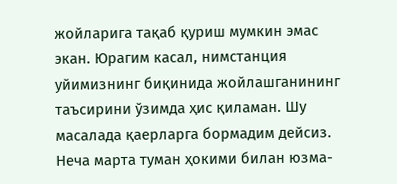жойларига тақаб қуриш мумкин эмас экан. Юрагим касал, нимстанция уйимизнинг биқинида жойлашганининг таъсирини ўзимда ҳис қиламан. Шу масалада қаерларга бормадим дейсиз. Неча марта туман ҳокими билан юзма-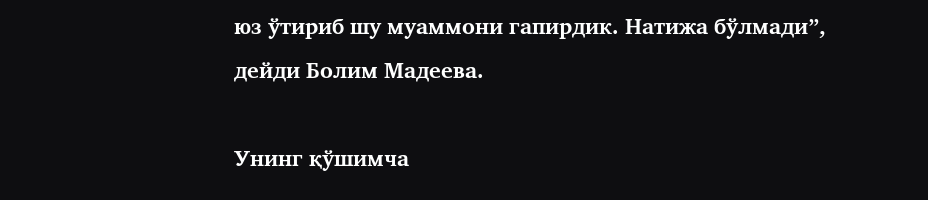юз ўтириб шу муаммони гапирдик. Натижа бўлмади”, дейди Болим Мадеева.

Унинг қўшимча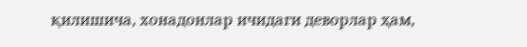қилишича, хонадонлар ичидаги деворлар ҳам,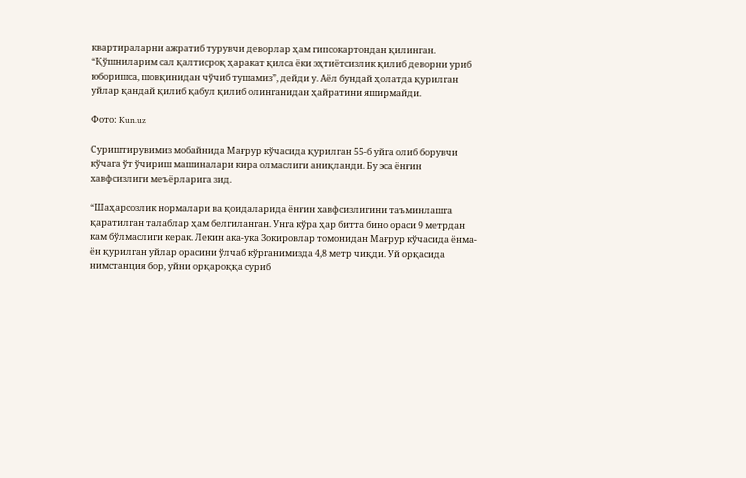квартираларни ажратиб турувчи деворлар ҳам гипсокартондан қилинган. “Қўшниларим сал қалтисроқ ҳаракат қилса ёки эҳтиётсизлик қилиб деворни уриб юборишса, шовқинидан чўчиб тушамиз”, дейди у. Аёл бундай ҳолатда қурилган уйлар қандай қилиб қабул қилиб олинганидан ҳайратини яширмайди.

Фото: Kun.uz

Суриштирувимиз мобайнида Мағрур кўчасида қурилган 55-б уйга олиб борувчи кўчага ўт ўчириш машиналари кира олмаслиги аниқланди. Бу эса ёнғин хавфсизлиги меъёрларига зид.

“Шаҳарсозлик нормалари ва қоидаларида ёнғин хавфсизлигини таъминлашга қаратилган талаблар ҳам белгиланган. Унга кўра ҳар битта бино ораси 9 метрдан кам бўлмаслиги керак. Лекин ака-ука Зокировлар томонидан Мағрур кўчасида ёнма-ён қурилган уйлар орасини ўлчаб кўрганимизда 4,8 метр чиқди. Уй орқасида нимстанция бор, уйни орқароққа суриб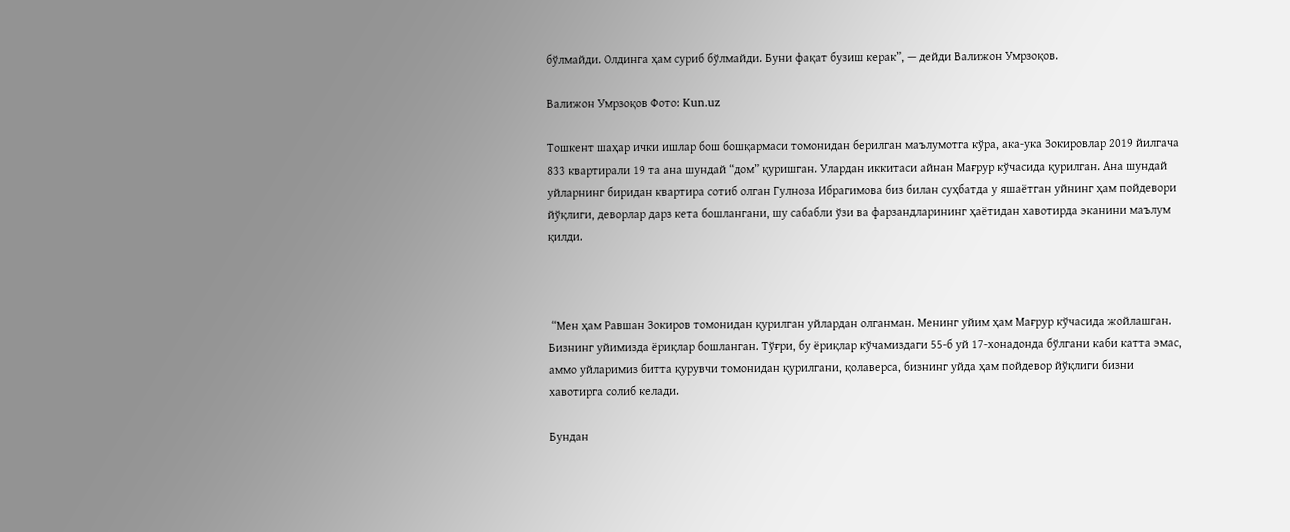бўлмайди. Олдинга ҳам суриб бўлмайди. Буни фақат бузиш керак”, — дейди Валижон Умрзоқов.

Валижон Умрзоқов Фото: Kun.uz

Тошкент шаҳар ички ишлар бош бошқармаси томонидан берилган маълумотга кўра, ака-ука Зокировлар 2019 йилгача 833 квартирали 19 та ана шундай “дом” қуришган. Улардан иккитаси айнан Мағрур кўчасида қурилган. Ана шундай уйларнинг биридан квартира сотиб олган Гулноза Ибрагимова биз билан суҳбатда у яшаётган уйнинг ҳам пойдевори йўқлиги, деворлар дарз кета бошлангани, шу сабабли ўзи ва фарзандларининг ҳаётидан хавотирда эканини маълум қилди.



 “Мен ҳам Равшан Зокиров томонидан қурилган уйлардан олганман. Менинг уйим ҳам Мағрур кўчасида жойлашган. Бизнинг уйимизда ёриқлар бошланган. Тўғри, бу ёриқлар кўчамиздаги 55-б уй 17-хонадонда бўлгани каби катта эмас, аммо уйларимиз битта қурувчи томонидан қурилгани, қолаверса, бизнинг уйда ҳам пойдевор йўқлиги бизни хавотирга солиб келади.

Бундан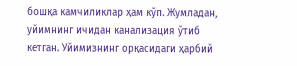бошқа камчиликлар ҳам кўп. Жумладан, уйимнинг ичидан канализация ўтиб кетган. Уйимизнинг орқасидаги ҳарбий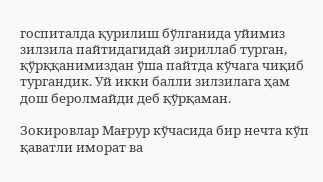госпиталда қурилиш бўлганида уйимиз зилзила пайтидагидай зириллаб турган, қўрққанимиздан ўша пайтда кўчага чиқиб тургандик. Уй икки балли зилзилага ҳам дош беролмайди деб қўрқаман.

Зокировлар Мағрур кўчасида бир нечта кўп қаватли иморат ва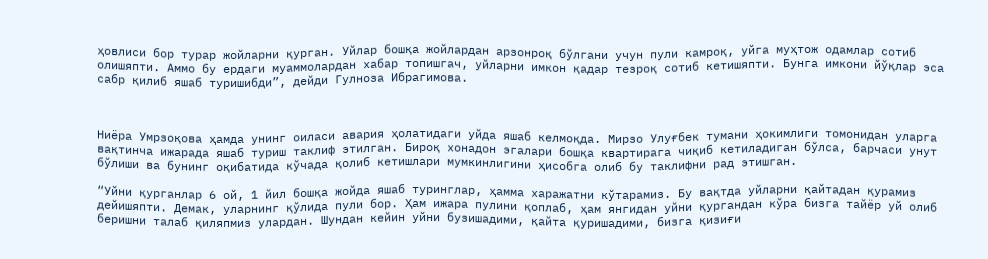ҳовлиси бор турар жойларни қурган. Уйлар бошқа жойлардан арзонроқ бўлгани учун пули камроқ, уйга муҳтож одамлар сотиб олишяпти. Аммо бу ердаги муаммолардан хабар топишгач, уйларни имкон қадар тезроқ сотиб кетишяпти. Бунга имкони йўқлар эса сабр қилиб яшаб туришибди”, дейди Гулноза Ибрагимова.



Ниёра Умрзоқова ҳамда унинг оиласи авария ҳолатидаги уйда яшаб келмоқда. Мирзо Улуғбек тумани ҳокимлиги томонидан уларга вақтинча ижарада яшаб туриш таклиф этилган. Бироқ хонадон эгалари бошқа квартирага чиқиб кетиладиган бўлса, барчаси унут бўлиши ва бунинг оқибатида кўчада қолиб кетишлари мумкинлигини ҳисобга олиб бу таклифни рад этишган.

“Уйни қурганлар 6 ой, 1 йил бошқа жойда яшаб туринглар, ҳамма харажатни кўтарамиз. Бу вақтда уйларни қайтадан қурамиз дейишяпти. Демак, уларнинг қўлида пули бор. Ҳам ижара пулини қоплаб, ҳам янгидан уйни қургандан кўра бизга тайёр уй олиб беришни талаб қиляпмиз улардан. Шундан кейин уйни бузишадими, қайта қуришадими, бизга қизиғи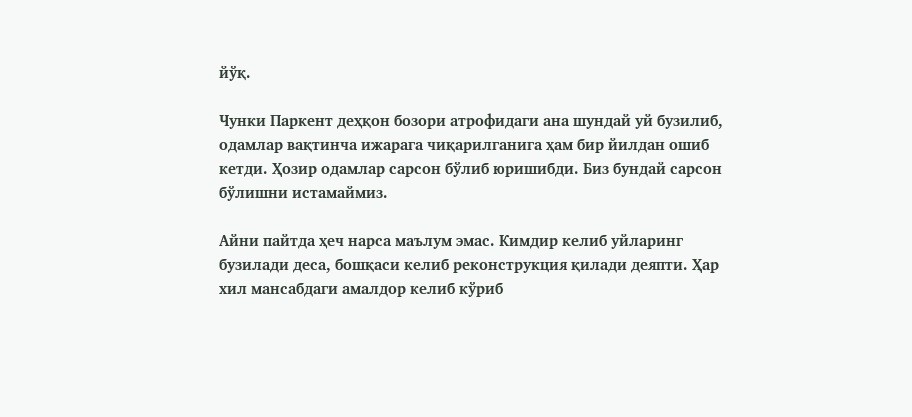йўқ.

Чунки Паркент деҳқон бозори атрофидаги ана шундай уй бузилиб, одамлар вақтинча ижарага чиқарилганига ҳам бир йилдан ошиб кетди. Ҳозир одамлар сарсон бўлиб юришибди. Биз бундай сарсон бўлишни истамаймиз.

Айни пайтда ҳеч нарса маълум эмас. Кимдир келиб уйларинг бузилади деса, бошқаси келиб реконструкция қилади деяпти. Ҳар хил мансабдаги амалдор келиб кўриб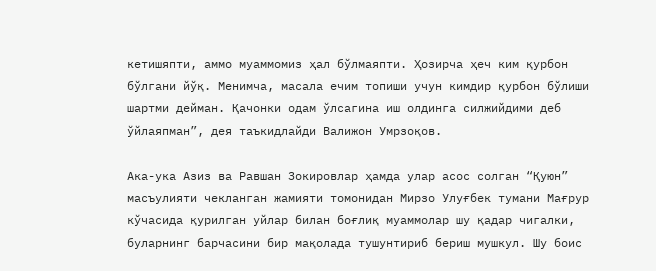кетишяпти, аммо муаммомиз ҳал бўлмаяпти. Ҳозирча ҳеч ким қурбон бўлгани йўқ. Менимча, масала ечим топиши учун кимдир қурбон бўлиши шартми дейман. Қачонки одам ўлсагина иш олдинга силжийдими деб ўйлаяпман”, дея таъкидлайди Валижон Умрзоқов.

Ака-ука Азиз ва Равшан Зокировлар ҳамда улар асос солган “Қуюн” масъулияти чекланган жамияти томонидан Мирзо Улуғбек тумани Мағрур кўчасида қурилган уйлар билан боғлиқ муаммолар шу қадар чигалки, буларнинг барчасини бир мақолада тушунтириб бериш мушкул. Шу боис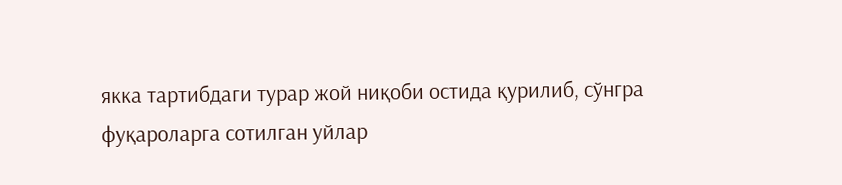якка тартибдаги турар жой ниқоби остида қурилиб, сўнгра фуқароларга сотилган уйлар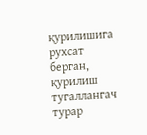қурилишига рухсат берган, қурилиш тугаллангач турар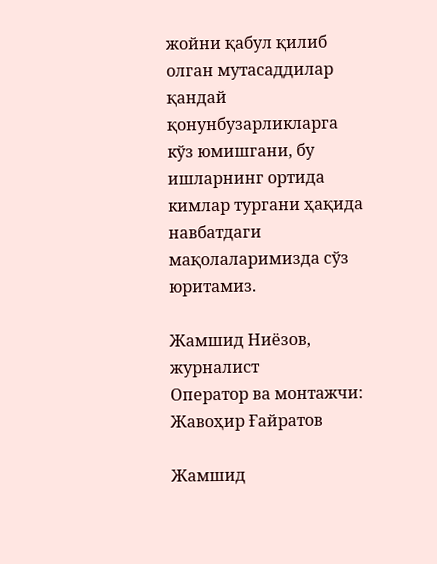жойни қабул қилиб олган мутасаддилар қандай қонунбузарликларга кўз юмишгани, бу ишларнинг ортида кимлар тургани ҳақида навбатдаги мақолаларимизда сўз юритамиз.

Жамшид Ниёзов, журналист
Оператор ва монтажчи: Жавоҳир Ғайратов

Жамшид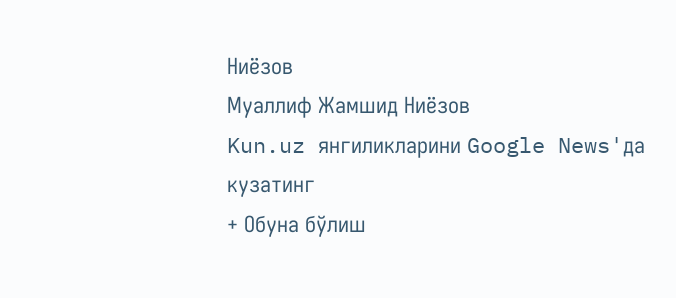Ниёзов
Муаллиф Жамшид Ниёзов
Kun.uz янгиликларини Google News'да кузатинг
+ Обуна бўлиш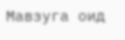Мавзуга оид